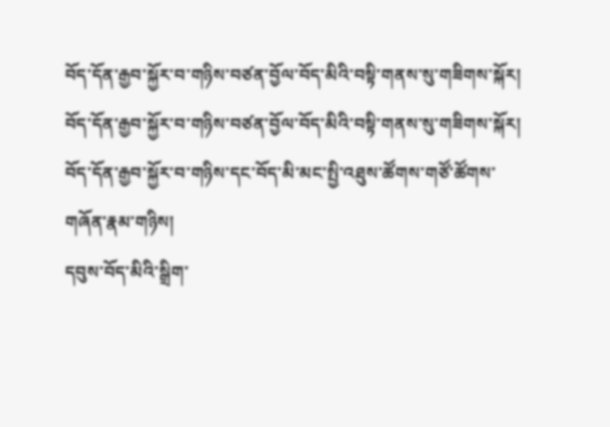བོད་དོན་རྒྱབ་སྐྱོར་བ་གཉིས་བཙན་བྱོལ་བོད་མིའི་བསྟི་གནས་སུ་གཟིགས་སྐོར།
བོད་དོན་རྒྱབ་སྐྱོར་བ་གཉིས་བཙན་བྱོལ་བོད་མིའི་བསྟི་གནས་སུ་གཟིགས་སྐོར། བོད་དོན་རྒྱབ་སྐྱོར་བ་གཉིས་དང་བོད་མི་མང་སྤྱི་འཐུས་ཚོགས་གཙོ་ཚོགས་གཞོན་རྣམ་གཉིས།
དབུས་བོད་མིའི་སྒྲིག་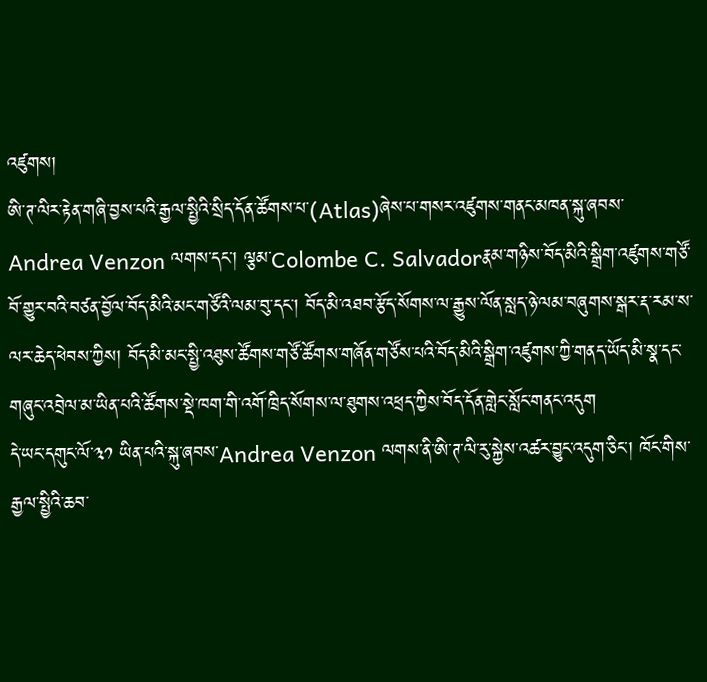འཛུགས།
ཨི་ཊ་ལིར་རྟེན་གཞི་བྱས་པའི་རྒྱལ་སྤྱིའི་སྲིད་དོན་ཚོགས་པ་(Atlas)ཞེས་པ་གསར་འཛུགས་གནང་མཁན་སྐུ་ཞབས་Andrea Venzon ལགས་དང་། ལྕམ་Colombe C. Salvadorརྣམ་གཉིས་བོད་མིའི་སྒྲིག་འཛུགས་གཙོ་བོ་གྱུར་བའི་བཙན་བྱོལ་བོད་མིའི་མང་གཙོའི་ལམ་བུ་དང་། བོད་མི་འཐབ་རྩོད་སོགས་ལ་རྒྱུས་ལོན་སླད་ཉེ་ལམ་བཞུགས་སྒར་རྡ་རམ་ས་ལར་ཆེད་ཕེབས་ཀྱིས། བོད་མི་མང་སྤྱི་འཐུས་ཚོགས་གཙོ་ཚོགས་གཞོན་གཙོས་པའི་བོད་མིའི་སྒྲིག་འཛུགས་ཀྱི་གནད་ཡོད་མི་སྣ་དང་གཞུང་འབྲེལ་མ་ཡིན་པའི་ཚོགས་སྡེ་ཁག་གི་འགོ་ཁྲིད་སོགས་ལ་ཐུགས་འཕྲད་ཀྱིས་བོད་དོན་གླེང་སློང་གནང་འདུག
དེ་ཡང་དགུང་ལོ་༣༡ ཡིན་པའི་སྐུ་ཞབས་Andrea Venzon ལགས་ནི་ཨི་ཊ་ལི་རུ་སྐྱེས་འཚར་བྱུང་འདུག་ཅིང་། ཁོང་གིས་རྒྱལ་སྤྱིའི་ཆབ་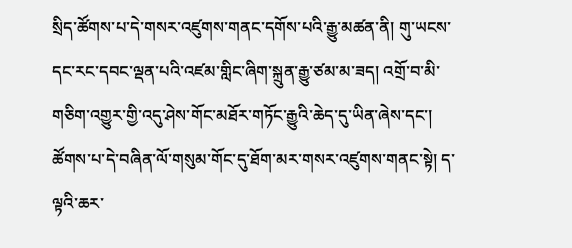སྲིད་ཚོགས་པ་དེ་གསར་འཛུགས་གནང་དགོས་པའི་རྒྱུ་མཚན་ནི། གུ་ཡངས་དང་རང་དབང་ལྡན་པའི་འཛམ་གླིང་ཞིག་སྐྲུན་རྒྱུ་ཙམ་མ་ཟད། འགྲོ་བ་མི་གཅིག་འགྱུར་གྱི་འདུ་ཤེས་གོང་མཐོར་གཏོང་རྒྱུའི་ཆེད་དུ་ཡིན་ཞེས་དང་། ཚོགས་པ་དེ་བཞིན་ལོ་གསུམ་གོང་དུ་ཐོག་མར་གསར་འཛུགས་གནང་སྟེ། ད་ལྟའི་ཆར་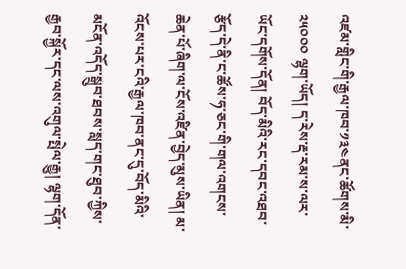འཛམ་གླིང་གི་རྒྱལ་ཁབ་༡༣༤ནང་ཚོགས་མི་༢༥༠༠༠ ལྷག་ཡོད། ད་རེས་རྡ་རམ་ས་ལར་ཡོང་དགོས་དོན། བོད་མིའི་རང་དབང་འཐབ་རྩོད་དེ་ནི་ང་ཚོས་ཧ་ཅང་གི་གལ་འགངས་ཆེན་པོ་ཞིག་ལ་ངོས་འཛིན་བྱེད་མུས་ཡིན། མ་འོངས་པར་ངའི་རྒྱལ་ཁབ་ནང་དུ་བོད་མིའི་མངོན་འདོད་སྒྲུབ་ཐབས་སླད་གང་ཐུབ་ཀྱིས་རྒྱབ་སྐྱོར་དང་ལས་འགུལ་སྤེལ་རྒྱུ། ལྷག་དོན་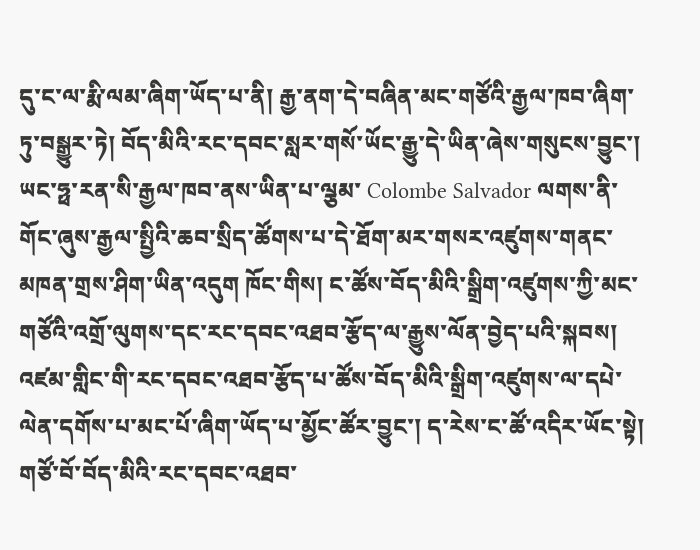དུ་ང་ལ་རྨི་ལམ་ཞིག་ཡོད་པ་ནི། རྒྱ་ནག་དེ་བཞིན་མང་གཙོའི་རྒྱལ་ཁབ་ཞིག་ཏུ་བསྒྱུར་ཏེ། བོད་མིའི་རང་དབང་སླར་གསོ་ཡོང་རྒྱུ་དེ་ཡིན་ཞེས་གསུངས་བྱུང་།
ཡང་ཧྥ་རན་སི་རྒྱལ་ཁབ་ནས་ཡིན་པ་ལྕམ་ Colombe Salvador ལགས་ནི་གོང་ཞུས་རྒྱལ་སྤྱིའི་ཆབ་སྲིད་ཚོགས་པ་དེ་ཐོག་མར་གསར་འཛུགས་གནང་མཁན་གྲས་ཤིག་ཡིན་འདུག ཁོང་གིས། ང་ཚོས་བོད་མིའི་སྒྲིག་འཛུགས་ཀྱི་མང་གཙོའི་འགྲོ་ལུགས་དང་རང་དབང་འཐབ་རྩོད་ལ་རྒྱུས་ལོན་བྱེད་པའི་སྐབས། འཛམ་གླིང་གི་རང་དབང་འཐབ་རྩོད་པ་ཚོས་བོད་མིའི་སྒྲིག་འཛུགས་ལ་དཔེ་ལེན་དགོས་པ་མང་པོ་ཞིག་ཡོད་པ་མྱོང་ཚོར་བྱུང་། ད་རེས་ང་ཚོ་འདིར་ཡོང་སྟེ། གཙོ་བོ་བོད་མིའི་རང་དབང་འཐབ་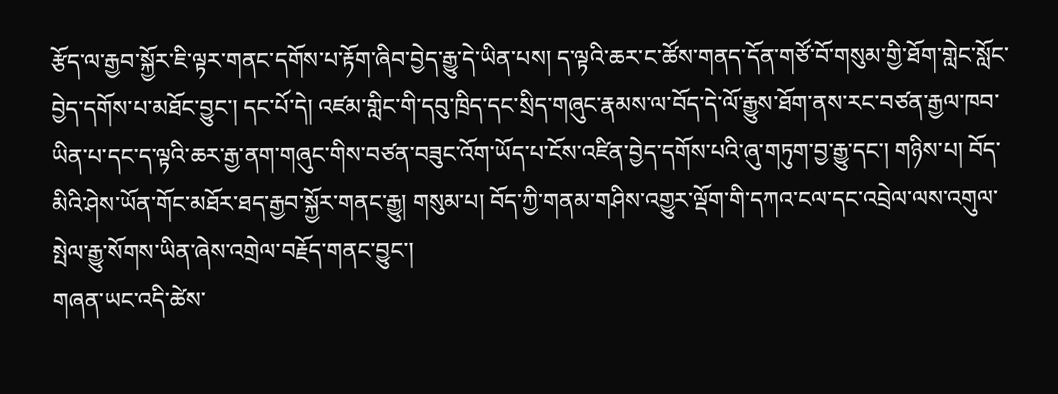རྩོད་ལ་རྒྱབ་སྐྱོར་ཇི་ལྟར་གནང་དགོས་པ་རྟོག་ཞིབ་བྱེད་རྒྱུ་དེ་ཡིན་པས། ད་ལྟའི་ཆར་ང་ཚོས་གནད་དོན་གཙོ་བོ་གསུམ་གྱི་ཐོག་གླེང་སློང་བྱེད་དགོས་པ་མཐོང་བྱུང་། དང་པོ་དེ། འཛམ་གླིང་གི་དབུ་ཁྲིད་དང་སྲིད་གཞུང་རྣམས་ལ་བོད་དེ་ལོ་རྒྱུས་ཐོག་ནས་རང་བཙན་རྒྱལ་ཁབ་ཡིན་པ་དང་ད་ལྟའི་ཆར་རྒྱ་ནག་གཞུང་གིས་བཙན་བཟུང་འོག་ཡོད་པ་ངོས་འཛིན་བྱེད་དགོས་པའི་ཞུ་གཏུག་བྱ་རྒྱུ་དང་། གཉིས་པ། བོད་མིའི་ཤེས་ཡོན་གོང་མཐོར་ཐད་རྒྱབ་སྐྱོར་གནང་རྒྱུ། གསུམ་པ། བོད་ཀྱི་གནམ་གཤིས་འགྱུར་ལྡོག་གི་དཀའ་ངལ་དང་འབྲེལ་ལས་འགུལ་སྤེལ་རྒྱུ་སོགས་ཡིན་ཞེས་འགྲེལ་བརྗོད་གནང་བྱུང་།
གཞན་ཡང་འདི་ཚེས་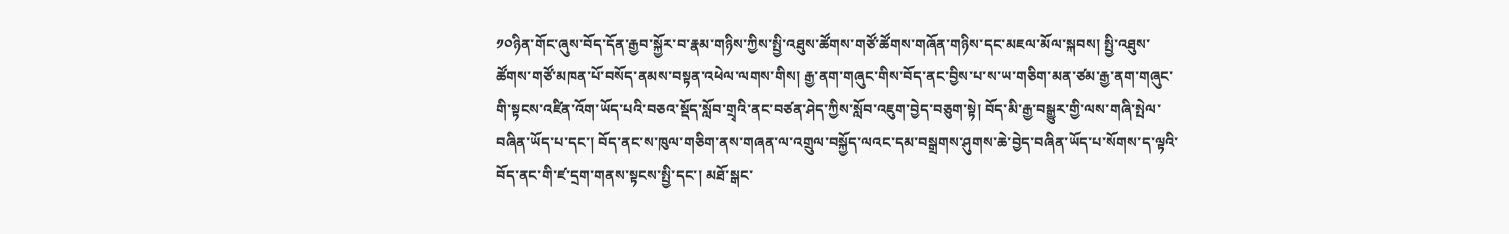༡༠ཉིན་གོང་ཞུས་བོད་དོན་རྒྱབ་སྐྱོར་བ་རྣམ་གཉིས་ཀྱིས་སྤྱི་འཐུས་ཚོགས་གཙོ་ཚོགས་གཞོན་གཉིས་དང་མཇལ་མོལ་སྐབས། སྤྱི་འཐུས་ཚོགས་གཙོ་མཁན་པོ་བསོད་ནམས་བསྟན་འཕེལ་ལགས་གིས། རྒྱ་ནག་གཞུང་གིས་བོད་ནང་བྱིས་པ་ས་ཡ་གཅིག་མན་ཙམ་རྒྱ་ནག་གཞུང་གི་སྟངས་འཛིན་འོག་ཡོད་པའི་བཅའ་སྡོད་སློབ་གྲྭའི་ནང་བཙན་ཤེད་ཀྱིས་སློབ་འཇུག་བྱེད་བཅུག་སྟེ། བོད་མི་རྒྱ་བསྒྱུར་གྱི་ལས་གཞི་སྤེལ་བཞིན་ཡོད་པ་དང་། བོད་ནང་ས་ཁུལ་གཅིག་ནས་གཞན་ལ་འགྲུལ་བསྐྱོད་ལའང་དམ་བསྒྲགས་ཤུགས་ཆེ་བྱེད་བཞིན་ཡོད་པ་སོགས་ད་ལྟའི་བོད་ནང་གི་ཛ་དྲག་གནས་སྟངས་སྤྱི་དང་། མཐོ་སྒང་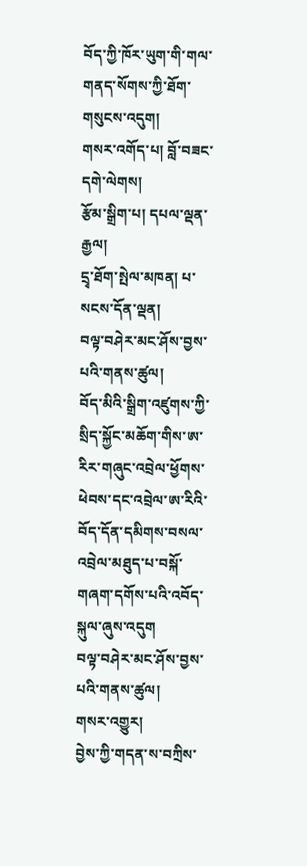བོད་ཀྱི་ཁོར་ཡུག་གི་གལ་གནད་སོགས་ཀྱི་ཐོག་གསུངས་འདུག།
གསར་འགོད་པ། བློ་བཟང་དགེ་ལེགས།
རྩོམ་སྒྲིག་པ། དཔལ་ལྡན་རྒྱལ།
དྲྭ་ཐོག་སྤེལ་མཁན། པ་སངས་དོན་ལྡན།
བལྟ་བཤེར་མང་ཤོས་བྱས་པའི་གནས་ཚུལ།
བོད་མིའི་སྒྲིག་འཛུགས་ཀྱི་སྲིད་སྐྱོང་མཆོག་གིས་ཨ་རིར་གཞུང་འབྲེལ་ཕྱོགས་ཕེབས་དང་འབྲེལ་ཨ་རིའི་བོད་དོན་དམིགས་བསལ་འབྲེལ་མཐུད་པ་བསྐོ་གཞག་དགོས་པའི་འབོད་སྐུལ་ཞུས་འདུག
བལྟ་བཤེར་མང་ཤོས་བྱས་པའི་གནས་ཚུལ།
གསར་འགྱུར།
བྱེས་ཀྱི་གདན་ས་བཀྲིས་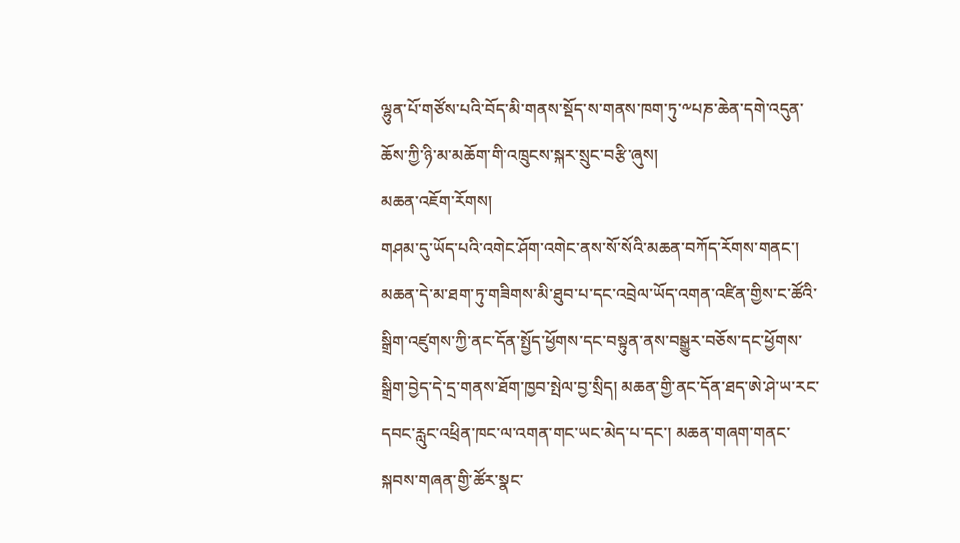ལྷུན་པོ་གཙོས་པའི་བོད་མི་གནས་སྡོད་ས་གནས་ཁག་ཏུ་༸པཎ་ཆེན་དགེ་འདུན་ཆོས་ཀྱི་ཉི་མ་མཆོག་གི་འཁྲུངས་སྐར་སྲུང་བརྩི་ཞུས།
མཆན་འཇོག་རོགས།
གཤམ་དུ་ཡོད་པའི་འགེང་ཤོག་འགེང་ནས་སོ་སོའི་མཆན་བཀོད་རོགས་གནང་། མཆན་དེ་མ་ཐག་ཏུ་གཟིགས་མི་ཐུབ་པ་དང་འབྲེལ་ཡོད་འགན་འཛིན་གྱིས་ང་ཚོའི་སྒྲིག་འཛུགས་ཀྱི་ནང་དོན་སྤྱོད་ཕྱོགས་དང་བསྟུན་ནས་བསྒྱུར་བཅོས་དང་ཕྱོགས་སྒྲིག་བྱེད་དེ་དྲ་གནས་ཐོག་ཁྱབ་སྤེལ་བྱ་སྲིད། མཆན་གྱི་ནང་དོན་ཐད་ཨེ་ཤེ་ཡ་རང་དབང་རླུང་འཕྲིན་ཁང་ལ་འགན་གང་ཡང་མེད་པ་དང་། མཆན་གཞག་གནང་སྐབས་གཞན་གྱི་ཚོར་སྣང་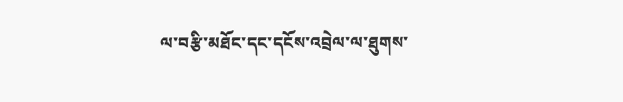ལ་བརྩི་མཐོང་དང་དངོས་འབྲེལ་ལ་ཐུགས་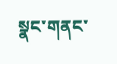སྣང་གནང་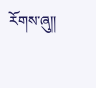རོགས་ཞུ༎